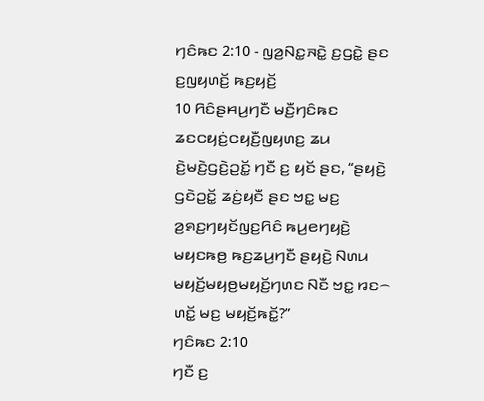ꤚꤢꤨꤒꤢ 2:10 - ꤜꤤ꤬ꤡꤢ꤭ꤏꤢꤧ꤭ ꤢ꤬ꤞꤢꤧ꤭ ꤔꤢ ꤢ꤬ꤜꤟꤛꤢꤩ꤬ ꤒꤢ꤬ꤟꤢꤩ꤬
10 ꤖꤢꤨꤔꤌꤣ꤬ꤚꤢꤪ ꤗꤢꤪ꤬ꤚꤢꤨꤒꤢ ꤘꤢꤍꤟꤢꤦ꤬ꤍꤟꤢꤪ꤬ꤜꤟꤛꤢ꤬ ꤘꤣ ꤢꤧ꤬ꤗꤢꤧ꤬ꤞꤢꤧ꤬ꤑꤢꤩ꤭ ꤚꤢꤪ ꤢ꤬ ꤟꤢꤩ ꤔꤢ, “ꤔꤟꤢꤧ꤬ ꤞꤢꤧꤑꤢꤩ꤭ ꤘꤢꤦ꤬ꤟꤢꤪ ꤔꤢ ꤠꤢ꤭ ꤗꤢ꤬ ꤤ꤬ꤎꤢ꤬ꤚꤟꤢꤩꤜꤢ꤬ꤖꤢꤨ ꤒꤣ꤬ꤕꤚꤟꤢꤧ꤬ ꤗꤟꤢꤒꤥ꤬ ꤒꤢ꤬ꤘꤣ꤬ꤚꤢꤪ ꤔꤟꤢꤧ꤬ ꤡꤛꤣ ꤗꤟꤢꤩ꤬ꤗꤟꤥ꤬ꤗꤟꤢꤩ꤬ꤚꤛꤢ ꤡꤢꤪ ꤠꤢ꤭ ꤙꤢ꤮ ꤛꤢꤩ꤭ ꤗꤢ꤬ ꤗꤟꤢꤩ꤬ꤒꤢꤩ꤭?”
ꤚꤢꤨꤒꤢ 2:10
ꤚꤢꤪ ꤢ꤬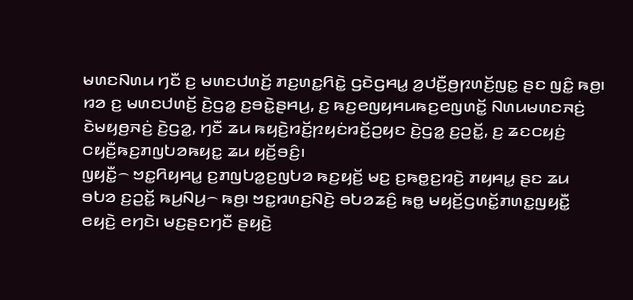ꤗꤛꤢꤡꤛꤣ ꤚꤢꤪ ꤢ꤬ ꤗꤛꤢꤓꤛꤢꤩ꤬ ꤊꤢ꤬ꤛꤢ꤭ꤖꤢꤧ꤭ ꤞꤢꤧꤞꤌꤣ꤭ ꤤ꤬ꤓꤢꤪ꤬ꤥ꤬ꤐꤛꤢꤩ꤬ꤜꤢ꤭ ꤔꤢ ꤜꤢꤨ꤭ ꤒꤥ꤬꤯ ꤙꤤ ꤢ꤬ ꤗꤛꤢꤓꤛꤢꤩ꤬ ꤢꤧ꤬ꤞꤤ꤭ ꤢ꤬ꤋꤢꤧ꤭ꤔꤌꤣ꤬, ꤢ꤬ ꤒꤢ꤬ꤕꤜꤟꤌꤣꤒꤢ꤬ꤕꤜꤛꤢꤩ꤭ ꤡꤛꤣꤗꤛꤢꤏꤢꤦ꤬ ꤢꤧꤗꤟꤥ꤬ꤏꤢꤦ꤬ ꤢꤧ꤬ꤞꤤ꤭, ꤚꤢꤪ ꤘꤣ ꤒꤟꤢꤧ꤬ꤙꤢꤩ꤬ꤐꤟꤢꤦꤙꤢꤩ꤬ꤑꤟꤢ ꤢꤧ꤬ꤞꤤ꤭ ꤢ꤬ꤑꤢꤩ꤭, ꤢ꤬ ꤘꤢꤍꤟꤢꤦ꤬ ꤍꤟꤢꤪ꤬ꤒꤢ꤬ꤊꤜꤝꤤꤒꤟꤢ꤭ ꤘꤣ ꤟꤢꤩ꤬ꤋꤢꤨ꤬꤯
ꤜꤟꤢꤪ꤭꤮ ꤠꤢ꤭ꤖꤟꤌꤣ꤭ ꤢ꤬ꤊꤜꤝꤤ꤭ꤢ꤬ꤜꤝꤤ ꤒꤢ꤬ꤟꤢꤩ꤬ ꤗꤢ꤬ ꤢ꤬ꤒꤥ꤭ꤢ꤬ꤙꤢꤧ꤬ ꤊꤟꤌꤣ꤭ ꤔꤢ ꤘꤣ ꤋꤝꤤ ꤢ꤬ꤑꤢꤩ꤭ ꤒꤣ꤬ꤡꤣ꤬꤮ ꤒꤥ꤬꤯ ꤠꤢ꤭ꤙꤛꤢ꤬ꤡꤢꤧ꤬ ꤋꤝꤤꤘꤢꤨ꤬ ꤒꤥ꤭ ꤗꤟꤢꤩ꤬ꤞꤛꤢꤩ꤭ꤊꤛꤢ꤭ꤜꤟꤢꤪ꤭ ꤕꤟꤢꤧ꤬ ꤕꤚꤢꤧ꤯ ꤗꤢ꤬ꤔꤢꤚꤢꤪ ꤔꤟꤢꤧ꤬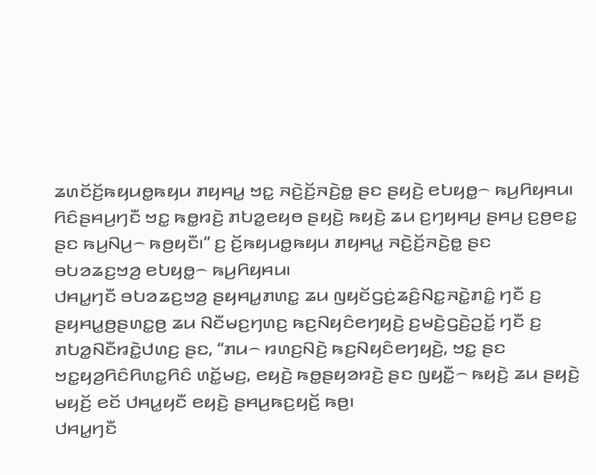ꤘꤛꤢꤩꤢꤩ꤬ꤒꤟꤣꤥ꤭ꤒꤟꤣ ꤊꤟꤌꤣ꤭ ꤠꤢ꤭ ꤏꤢꤧ꤬ꤢꤩ꤬ꤏꤢꤧ꤬ꤥ꤭ ꤔꤢ ꤔꤟꤢꤧ꤬ ꤕꤝꤟꤥ꤭꤮ ꤒꤣ꤬ꤖꤟꤌꤣ꤯ ꤖꤢꤨꤔꤌꤣ꤬ꤚꤢꤪ ꤠꤢ꤭ ꤒꤥ꤭ꤙꤢꤧ꤬ ꤊꤝꤤ꤭ꤕꤟꤥ ꤔꤟꤢꤧ꤬ ꤒꤟꤢꤧ꤬ ꤘꤣ ꤢ꤬ꤚꤟꤌꤣ꤬ ꤔꤌꤣ꤬ ꤢ꤬ꤥ꤬ꤕꤢ꤭ ꤔꤢ ꤒꤣ꤬ꤡꤣ꤬꤮ ꤒꤥ꤬ꤟꤢꤪ꤯” ꤢ꤬ ꤢꤩ꤬ꤒꤟꤣꤥ꤭ꤒꤟꤣ ꤊꤟꤌꤣ꤭ ꤏꤢꤧ꤬ꤢꤩ꤬ꤏꤢꤧ꤬ꤥ꤭ ꤔꤢ ꤋꤝꤤꤘꤢ꤬ꤠꤤ꤬ ꤕꤝꤟꤥ꤭꤮ ꤒꤣ꤬ꤖꤟꤌꤣ꤯
ꤓꤌꤣ꤭ꤚꤢꤪ ꤋꤝꤤꤘꤢ꤬ꤠꤤ꤬ ꤔꤟꤌꤣ꤭ꤊꤛꤢ꤭ ꤘꤣ ꤜꤟꤢꤩꤞꤢꤦ꤬ꤘꤢꤨ꤬ꤡꤢ꤭ꤏꤢꤧ꤭ꤊꤢꤨ꤭ ꤚꤢꤪ ꤢ꤬ ꤔꤟꤌꤣ꤭ꤥ꤬ꤔꤛꤢ꤭ꤥ꤬ ꤘꤣ ꤡꤢꤪꤗꤢ꤬ꤚꤛꤢ꤬ ꤒꤢ꤬ꤡꤟꤢꤨꤕꤚꤟꤢꤧ꤬ ꤢ꤬ꤗꤢꤧ꤬ꤞꤢꤧ꤬ꤑꤢꤩ꤭ ꤚꤢꤪ ꤢ꤬ ꤊꤝꤤ꤭ꤡꤢꤪꤙꤢꤧ꤭ꤓꤛꤢ꤬ ꤔꤢ, “ꤊꤣ꤮ ꤙꤛꤢ꤬ꤡꤢꤧ꤬ ꤒꤢ꤬ꤡꤟꤢꤨꤕꤚꤟꤢꤧ꤬, ꤠꤢ꤭ ꤔꤢ ꤠꤢ꤭ꤟꤤ꤬ꤖꤢꤨꤖꤛꤢ꤭ꤖꤢꤨ ꤛꤢꤩ꤭ꤗꤢ꤬, ꤕꤟꤢꤧ꤬ ꤒꤥ꤭ꤔꤟꤤꤙꤢꤧ꤬ ꤔꤢ ꤜꤟꤢꤪ꤭꤮ ꤒꤟꤢꤧ꤬ ꤘꤣ ꤔꤟꤢꤧ꤬ ꤗꤟꤢꤩ꤬ ꤕꤢꤩ ꤓꤌꤣ꤭ꤟꤢꤪ ꤕꤟꤢꤧ꤬ ꤔꤌꤣ꤬ꤒꤢ꤬ꤟꤢꤩ꤬ ꤒꤥ꤬꤯
ꤓꤌꤣ꤭ꤚꤢꤪ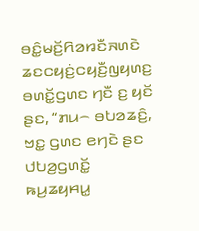ꤋꤢꤨ꤭ꤗꤢꤩ꤬ꤖꤤꤙꤢꤪꤏꤛꤢꤧ ꤘꤢꤍꤟꤢꤦ꤬ꤍꤟꤢꤪ꤬ꤜꤟꤛꤢ꤬ ꤋꤛꤢꤩ꤭ꤞꤛꤢ ꤚꤢꤪ ꤢ꤬ ꤟꤢꤩ ꤔꤢ, “ꤊꤣ꤮ ꤋꤝꤤꤘꤢꤨ꤬, ꤠꤢ꤭ ꤞꤛꤢ ꤕꤚꤢꤧ ꤔꤢ ꤓꤝꤤ꤬ꤞꤛꤢꤩ꤭ ꤒꤣ꤬ꤘꤟꤌꤣ꤭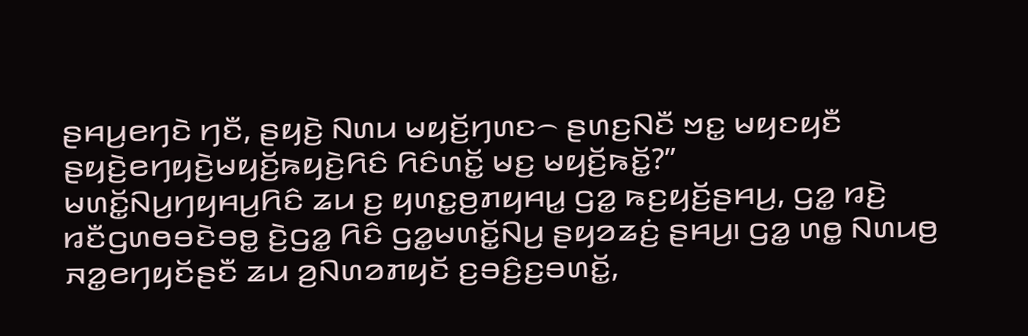ꤔꤌꤣ꤬ꤕꤚꤢꤧ ꤚꤢꤪ, ꤔꤟꤢꤧ꤬ ꤡꤛꤣ ꤗꤟꤢꤩ꤬ꤚꤛꤢ꤮ ꤔꤛꤢ꤬ꤡꤢꤪ ꤠꤢ꤭ ꤗꤟꤢꤟꤢꤪ ꤔꤟꤢꤧ꤬ꤕꤚꤟꤢꤧ꤬ꤗꤟꤢꤩ꤬ꤒꤟꤢꤧ꤬ꤖꤢꤨ ꤖꤢꤨꤛꤢꤩ꤭ ꤗꤢ꤬ ꤗꤟꤢꤩ꤬ꤒꤢꤩ꤭?”
ꤗꤛꤢꤩ꤭ꤡꤣ꤬ꤚꤟꤌꤣ꤬ꤖꤢꤨ ꤘꤣ ꤢ꤬ ꤟꤛꤢ꤭ꤥ꤬ꤊꤟꤌꤣ꤭ ꤞꤤ꤭ ꤒꤢ꤬ꤟꤢꤩ꤬ꤔꤌꤣ꤬, ꤞꤤ꤭ ꤙꤢꤧ꤬ ꤙꤢꤪꤞꤛꤥꤋꤢꤧꤋꤥ꤭ ꤢꤧ꤬ꤞꤤ꤭ ꤖꤢꤨ ꤞꤤ꤭ꤗꤛꤢꤩ꤭ꤡꤣ꤬ ꤔꤟꤤꤘꤢꤦ꤬ ꤔꤌꤣ꤬꤯ ꤞꤤ꤭ ꤛꤥ꤭ ꤡꤛꤣꤥ꤬ ꤏꤤ꤭ꤕꤚꤟꤢꤩꤔꤢꤪ ꤘꤣ ꤤ꤬ꤡꤛꤤꤊꤟꤢꤩ ꤢ꤬ꤋꤢꤨ꤬ꤢ꤬ꤋꤛꤢꤩ꤭,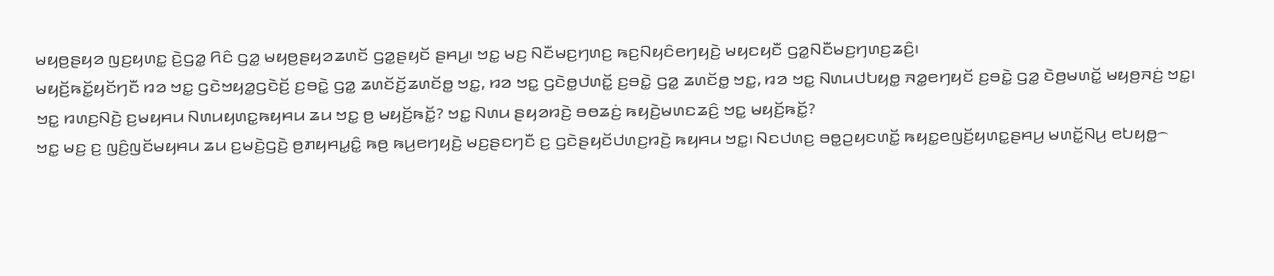ꤗꤟꤥ꤬ꤔꤟꤤ ꤜꤢ꤬ꤟꤛꤢ꤭ ꤢꤧ꤬ꤞꤤ꤭ ꤖꤢꤨ ꤞꤤ꤭ ꤗꤟꤥ꤬ꤔꤟꤤꤘꤛꤢꤩ ꤞꤤ꤭ꤔꤟꤢꤩ ꤔꤌꤣ꤬꤯ ꤠꤢ꤭ ꤗꤢ꤬ ꤡꤢꤪꤗꤢ꤬ꤚꤛꤢ꤬ ꤒꤢ꤬ꤡꤟꤢꤨꤕꤚꤟꤢꤧ꤬ ꤗꤟꤢꤟꤢꤪ ꤞꤤ꤭ꤡꤢꤪꤗꤢ꤬ꤚꤛꤢ꤬ꤘꤢꤨ꤬꤯
ꤗꤟꤢꤩ꤬ꤒꤢꤩ꤭ꤟꤢꤩꤚꤢꤪ ꤙꤤ ꤠꤢ꤭ ꤞꤢꤧꤠꤟꤤ꤭ꤞꤢꤧꤢꤩ꤬ ꤢ꤬ꤋꤢꤧ꤭ ꤞꤤ꤭ ꤘꤛꤢꤩꤢꤩ꤬ꤘꤛꤢꤩꤥ꤭ ꤠꤢ꤭, ꤙꤤ ꤠꤢ꤭ ꤞꤢꤧꤥ꤭ꤓꤛꤢꤩ꤭ ꤢ꤬ꤋꤢꤧ꤭ ꤞꤤ꤭ ꤘꤛꤢꤩꤥ꤭ ꤠꤢ꤭, ꤙꤤ ꤠꤢ꤭ ꤡꤛꤣꤓꤝꤟꤥ꤭ ꤏꤤ꤭ꤕꤚꤟꤢꤩ ꤢ꤬ꤋꤢꤧ꤭ ꤞꤤ꤭ ꤢꤧꤥ꤬ꤗꤛꤢꤩ꤭ ꤗꤟꤥ꤬ꤏꤢꤦ꤬ ꤠꤢ꤭꤯
ꤠꤢ꤭ ꤙꤛꤢ꤬ꤡꤢꤧ꤬ ꤢ꤬ꤗꤟꤌꤣ ꤡꤛꤣꤟꤛꤢ꤭ꤒꤟꤌꤣ ꤘꤣ ꤠꤢ꤭ ꤥ꤬ ꤗꤟꤢꤩ꤬ꤒꤢꤩ꤭? ꤠꤢ꤭ ꤡꤛꤣ ꤔꤟꤤꤙꤢꤧ꤬ ꤋꤥꤘꤢꤦ꤬ ꤒꤟꤢꤧ꤬ꤗꤛꤢꤘꤢꤨ꤬ ꤠꤢ꤭ ꤗꤟꤢꤩ꤬ꤒꤢꤩ꤭?
ꤠꤢ꤭ ꤗꤢ꤬ ꤢ꤬ ꤜꤢꤨ꤬ꤜꤢꤩꤗꤟꤌꤣ ꤘꤣ ꤢ꤬ꤗꤢꤧ꤬ꤞꤢꤧ꤬ ꤥ꤬ꤊꤟꤌꤣ꤭ꤢꤨ꤭ ꤒꤥ꤬ ꤒꤣ꤬ꤕꤚꤟꤢꤧ꤬ ꤗꤢ꤬ꤔꤢꤚꤢꤪ ꤢ꤬ ꤞꤢꤧꤔꤟꤢꤩꤓꤛꤢ꤬ꤙꤢꤧ꤬ ꤒꤟꤌꤣ ꤠꤢ꤭꤯ ꤡꤢꤓꤛꤢ꤬ ꤋꤥ꤭ꤑꤟꤢꤛꤢꤩ꤭ ꤒꤟꤢ꤭ꤕꤜꤢꤩ꤬ꤟꤛꤢ꤭ꤔꤌꤣ꤬ ꤗꤛꤢꤩ꤭ꤡꤣ꤬ ꤕꤝꤟꤥ꤭꤮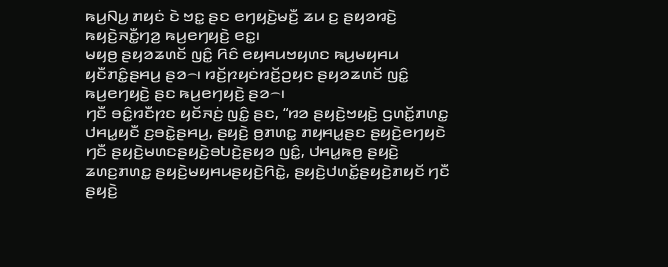ꤒꤣ꤬ꤡꤣ꤬ ꤊꤟꤢꤦ ꤢꤧ ꤠꤢ꤭ ꤔꤢ ꤕꤚꤟꤢꤧ꤬ꤗꤢꤪ꤬ ꤘꤣ ꤢ꤬ ꤔꤟꤤꤙꤢꤧ꤬ ꤒꤟꤢꤧ꤬ꤏꤢꤪ꤭ꤚꤤ꤬ ꤒꤣ꤬ꤕꤚꤟꤢꤧ꤬ ꤕꤢ꤭꤯
ꤗꤟꤥ꤬ ꤔꤟꤤꤘꤛꤢꤩ ꤜꤢꤨ꤭ ꤖꤢꤨ ꤕꤟꤌꤣꤠꤟꤛꤢ ꤒꤣ꤬ꤗꤟꤌꤣ ꤟꤢꤪꤊꤢꤨ꤭ꤔꤌꤣ꤬ ꤔꤤ꤮꤯ ꤙꤢꤩ꤬ꤐꤟꤢꤦꤙꤢꤩ꤬ꤑꤟꤢ ꤔꤟꤤꤘꤛꤢꤩ ꤜꤢꤨ꤭ ꤒꤣ꤬ꤕꤚꤟꤢꤧ꤬ ꤔꤢ ꤒꤣ꤬ꤕꤚꤟꤢꤧ꤬ ꤔꤤ꤮꤯
ꤚꤢꤪ ꤋꤢꤨ꤭ꤙꤢꤪꤐꤢ ꤟꤢꤩꤏꤢꤦ꤬ ꤜꤢꤨ꤭ ꤔꤢ, “ꤙꤤ ꤔꤟꤢꤧ꤬ꤠꤟꤢꤧ꤬ ꤞꤛꤢꤩ꤭ꤊꤛꤢ꤭ ꤓꤌꤣ꤭ꤟꤢꤪ ꤢ꤬ꤋꤢꤧ꤭ꤔꤌꤣ꤬, ꤔꤟꤢꤧ꤬ ꤥ꤬ꤊꤛꤢ꤭ ꤊꤟꤌꤣ꤭ꤔꤢ ꤔꤟꤢꤧ꤬ꤕꤚꤟꤢꤧ ꤚꤢꤪ ꤔꤟꤢꤧ꤬ꤗꤛꤢꤔꤟꤢꤧ꤬ꤋꤝꤢꤧ꤬ꤔꤟꤤ ꤜꤢꤨ꤭, ꤓꤌꤣ꤭ꤒꤥ꤬ ꤔꤟꤢꤧ꤬ ꤘꤛꤢ꤬ꤊꤛꤢ꤭ ꤔꤟꤢꤧ꤬ꤗꤟꤌꤣꤔꤟꤢꤧ꤬ꤖꤢꤧ꤭, ꤔꤟꤢꤧ꤬ꤓꤛꤢꤩ꤭ꤔꤟꤢꤧ꤬ꤊꤟꤢꤩ ꤚꤢꤪ ꤔꤟꤢꤧ꤬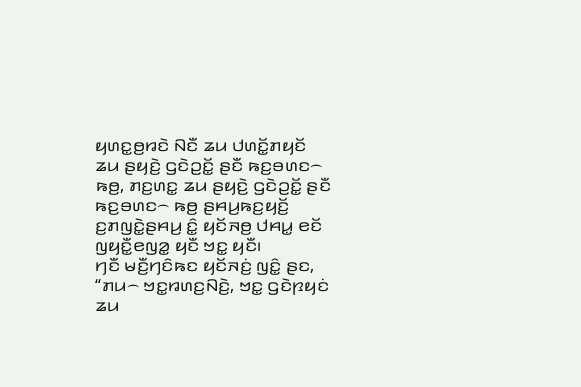ꤟꤛꤢ꤭ꤥ꤬ꤙꤢꤧ ꤡꤢꤪ ꤘꤣ ꤓꤛꤢꤩ꤭ꤊꤟꤢꤩ ꤘꤣ ꤔꤟꤢꤧ꤬ ꤞꤢꤧꤑꤢꤩ꤭ ꤔꤢꤪ ꤒꤢ꤬ꤋꤛꤢ꤮ ꤒꤥ꤬, ꤊꤢ꤬ꤛꤢ꤭ ꤘꤣ ꤔꤟꤢꤧ꤬ ꤞꤢꤧꤑꤢꤩ꤭ ꤔꤢꤪ ꤒꤢ꤬ꤋꤛꤢ꤮ ꤒꤥ꤬ ꤔꤌꤣ꤬ꤒꤢ꤬ꤟꤢꤩ꤬ ꤢ꤬ꤊꤜꤢꤧ꤭ꤔꤌꤣ꤬ ꤢꤨ꤭ ꤟꤢꤩꤏꤥ꤬ ꤓꤌꤣ꤭ ꤕꤢꤩ ꤜꤟꤢꤪ꤭ꤕꤜꤤ꤭ ꤟꤢꤪ ꤠꤢ꤭ ꤟꤢꤪ꤯
ꤚꤢꤪ ꤗꤢꤪ꤬ꤚꤢꤨꤒꤢ ꤟꤢꤩꤏꤢꤦ꤬ ꤜꤢꤨ꤭ ꤔꤢ, “ꤊꤣ꤮ ꤠꤢ꤭ꤙꤛꤢ꤬ꤡꤢꤧ꤬, ꤠꤢ꤭ ꤞꤢꤧꤐꤟꤢꤦ ꤘꤣ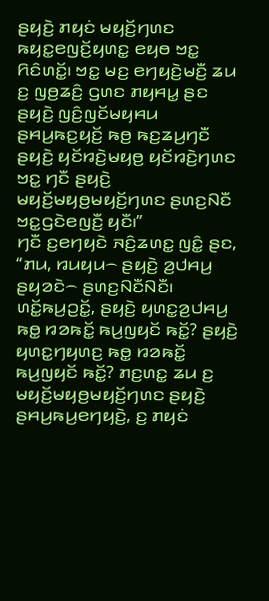ꤔꤟꤢꤧ꤬ ꤊꤟꤢꤦ ꤗꤟꤢꤩ꤬ꤚꤛꤢ ꤒꤟꤢ꤭ꤕꤜꤢꤩ꤬ꤟꤛꤢ꤭ ꤕꤟꤥ ꤠꤢ꤭ ꤖꤢꤨꤛꤢꤩ꤭꤯ ꤠꤢ꤭ ꤗꤢ꤬ ꤕꤚꤟꤢꤧ꤬ꤗꤢꤪ꤬ ꤘꤣ ꤢ꤬ ꤜꤥ꤬ꤘꤢꤨ꤬ ꤞꤛꤢ ꤊꤟꤌꤣ꤭ ꤔꤢ ꤔꤟꤢꤧ꤬ ꤜꤢꤨ꤬ꤜꤢꤩꤗꤟꤌꤣ ꤔꤌꤣ꤬ꤒꤢ꤬ꤟꤢꤩ꤬ ꤒꤥ꤬ ꤒꤢ꤬ꤘꤣ꤬ꤚꤢꤪ ꤔꤟꤢꤧ꤬ ꤟꤢꤩꤙꤢꤧ꤬ꤗꤟꤥ꤬ ꤟꤢꤩꤙꤢꤧ꤬ꤚꤛꤢ ꤠꤢ꤭ ꤚꤢꤪ ꤔꤟꤢꤧ꤬ ꤗꤟꤢꤩ꤬ꤗꤟꤥ꤬ꤗꤟꤢꤩ꤬ꤚꤛꤢ ꤔꤛꤢ꤬ꤡꤢꤪ ꤠꤢ꤭ꤞꤢꤧꤕꤜꤢꤪ꤬ ꤟꤢꤪ꤯”
ꤚꤢꤪ ꤢ꤬ꤕꤚꤟꤢꤧ ꤏꤢꤨ꤬ꤘꤛꤢ꤭ ꤜꤢꤨ꤭ ꤔꤢ, “ꤊꤣ, ꤙꤣꤟꤣ꤮ ꤔꤟꤢꤧ꤬ ꤤ꤬ꤓꤌꤣ꤬ ꤔꤟꤤꤢꤧ꤮ ꤔꤛꤢ꤬ꤡꤢꤪꤡꤢꤪ꤯ ꤛꤢꤩ꤭ꤒꤣ꤬ꤑꤢꤩ꤭, ꤔꤟꤢꤧ꤬ ꤟꤛꤢ꤭ꤤ꤬ꤓꤌꤣ꤬ ꤒꤥ꤭ ꤙꤤꤒꤢꤩ꤭ ꤒꤣ꤬ꤜꤟꤢꤩ ꤒꤢꤩ꤭? ꤔꤟꤢꤧ꤬ ꤟꤛꤢ꤭ꤚꤟꤛꤢ꤬ ꤒꤥ꤭ ꤙꤤꤒꤢꤩ꤭ ꤒꤣ꤬ꤜꤟꤢꤩ ꤒꤢꤩ꤭? ꤊꤢ꤬ꤛꤢ꤭ ꤘꤣ ꤢ꤬ ꤗꤟꤢꤩ꤬ꤗꤟꤥ꤬ꤗꤟꤢꤩ꤬ꤚꤛꤢ ꤔꤟꤢꤧ꤬ ꤔꤌꤣ꤬ꤒꤣ꤬ꤕꤚꤟꤢꤧ꤬, ꤢ꤬ ꤊꤟꤢꤦ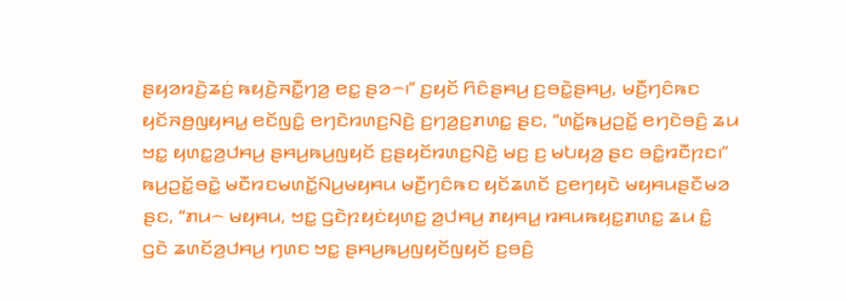ꤔꤟꤤꤙꤢꤧ꤬ꤘꤢꤦ꤬ ꤒꤟꤢꤧ꤬ꤏꤢꤪ꤭ꤚꤤ꤬ ꤕꤢ꤭ ꤔꤤ꤮꤯” ꤢ꤬ꤟꤢꤩ ꤖꤢꤨꤔꤌꤣ꤬ ꤢ꤬ꤋꤢꤧ꤭ꤔꤌꤣ꤬, ꤗꤢꤪ꤬ꤚꤢꤨꤒꤢ ꤟꤢꤩꤏꤥ꤬ꤜꤟꤌꤣ꤭ ꤕꤢꤩꤜꤢꤨ꤭ ꤕꤚꤢꤧꤙꤛꤢ꤬ꤡꤢꤧ꤬ ꤢ꤬ꤚꤤ꤬ꤢ꤬ꤊꤛꤢ꤭ ꤔꤢ, “ꤛꤢꤩ꤭ꤒꤣ꤬ꤑꤢꤩ꤭ ꤕꤚꤢꤧꤋꤢꤨ꤬ ꤘꤣ ꤠꤢ꤭ ꤟꤛꤢ꤭ꤤ꤬ꤓꤌꤣ꤬ ꤔꤌꤣ꤬ꤒꤣ꤬ꤜꤟꤢꤩ ꤢ꤬ꤔꤟꤢꤩꤙꤛꤢ꤬ꤡꤢꤧ꤬ ꤗꤢ꤬ ꤢ꤬ ꤗꤝꤟꤤ꤬ ꤔꤢ ꤋꤢꤨ꤭ꤙꤢꤪꤐꤢ꤯”
ꤒꤣ꤬ꤑꤢꤩ꤭ꤋꤢꤧ꤭ ꤗꤢꤪꤙꤢꤗꤛꤢꤩ꤭ꤡꤣ꤬ꤗꤟꤌꤣ ꤗꤢꤪ꤬ꤚꤢꤨꤒꤢ ꤟꤢꤩꤘꤛꤢꤩ ꤢ꤬ꤕꤚꤟꤢꤧ ꤗꤟꤌꤣꤔꤢꤪꤗꤤ ꤔꤢ, “ꤊꤣ꤮ ꤗꤟꤌꤣ, ꤠꤢ꤭ ꤞꤢꤧꤐꤟꤢꤦꤟꤛꤢ꤭ ꤤ꤬ꤓꤌꤣ꤬ ꤊꤟꤌꤣ꤭ ꤙꤌꤣꤒꤟꤢ꤭ꤊꤛꤢ꤭ ꤘꤣ ꤢꤨ꤭ ꤞꤢꤧ ꤘꤛꤢꤩꤤ꤬ꤓꤌꤣ꤬ ꤚꤛꤢ ꤠꤢ꤭ ꤔꤌꤣ꤬ꤒꤣ꤬ꤜꤟꤢꤩꤜꤟꤢꤩ ꤢ꤬ꤋꤢꤨ꤬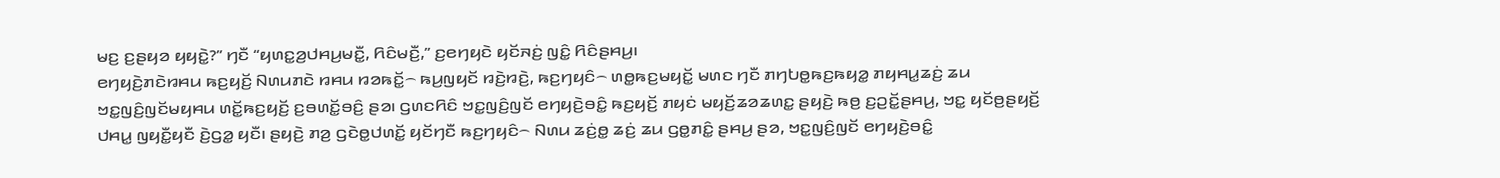ꤗꤢ꤬ ꤢ꤬ꤔꤟꤤ ꤟꤟꤢꤧ꤭?” ꤚꤢꤪ “ꤟꤛꤢ꤭ꤤ꤬ꤓꤌꤣ꤬ꤗꤢꤪ꤭, ꤖꤢꤨꤗꤢꤪ꤬,” ꤢ꤬ꤕꤚꤟꤢꤧ ꤟꤢꤩꤏꤢꤦ꤬ ꤜꤢꤨ꤭ ꤖꤢꤨꤔꤌꤣ꤬꤯
ꤕꤚꤟꤢꤧ꤬ꤊꤢꤧꤙꤌꤣ ꤒꤢ꤬ꤟꤢꤩ꤬ ꤡꤛꤣꤊꤢꤧ ꤙꤌꤣ ꤙꤤꤒꤢꤩ꤭꤮ ꤒꤣ꤬ꤜꤟꤢꤩ ꤙꤢꤧ꤬ꤙꤢꤧ꤬, ꤒꤢ꤬ꤚꤟꤢꤨ꤮ ꤛꤥ꤭ꤒꤢ꤬ꤗꤟꤢꤩ꤭ ꤗꤛꤢ ꤚꤢꤪ ꤊꤚꤝꤥ꤭ꤒꤢ꤬ꤒꤟꤤ꤭ ꤊꤟꤌꤣ꤭ꤘꤢꤦ꤬ ꤘꤣ ꤠꤢ꤭ꤜꤢꤨ꤬ꤜꤢꤩꤗꤟꤌꤣ ꤛꤢꤩ꤭ꤒꤢ꤬ꤟꤢꤩ꤬ ꤢ꤬ꤋꤛꤢꤩ꤭ꤋꤢꤨ꤬ ꤔꤤ꤯ ꤞꤛꤢꤖꤢꤨ ꤠꤢ꤭ꤜꤢꤨ꤬ꤜꤢꤩ ꤕꤚꤟꤢꤧ꤬ꤋꤢꤨ꤭ ꤒꤢ꤬ꤟꤢꤩ꤬ ꤊꤟꤢꤦ ꤗꤟꤢꤩ꤬ꤘꤤꤘꤛꤢ꤭ ꤔꤟꤢꤧ꤬ ꤒꤥ꤬ ꤢ꤬ꤑꤢꤩ꤭ꤔꤌꤣ꤬, ꤠꤢ꤭ ꤟꤢꤩꤥ꤬ꤔꤟꤢꤩ꤬ ꤓꤌꤣ꤭ ꤜꤟꤢꤪ꤭ꤟꤢꤪ ꤢꤧ꤬ꤞꤤ꤭ ꤟꤢꤪ꤯ ꤔꤟꤢꤧ꤬ ꤊꤤ꤬ ꤞꤢꤧꤥ꤭ꤓꤛꤢꤩ꤭ ꤟꤢꤩꤚꤢꤪ ꤒꤢ꤬ꤚꤟꤢꤨ꤮ ꤡꤛꤣ ꤘꤢꤦ꤬ꤥ꤭ ꤘꤢꤦ꤬ ꤘꤣ ꤞꤥ꤭ꤊꤢꤨ꤭ ꤔꤌꤣ꤬ ꤔꤤ, ꤠꤢ꤭ꤜꤢꤨ꤬ꤜꤢꤩ ꤕꤚꤟꤢꤧ꤬ꤋꤢꤨ꤭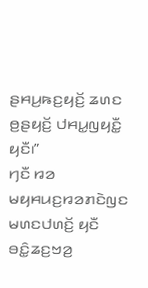ꤔꤌꤣ꤬ꤒꤢ꤬ꤟꤢꤩ꤬ ꤘꤛꤢ ꤥ꤬ꤔꤟꤢꤩ꤬ ꤓꤌꤣ꤭ꤜꤟꤢꤪ꤭ ꤟꤢꤪ꤯”
ꤚꤢꤪ ꤙꤤ ꤗꤟꤌꤣꤢ꤬ꤙꤤꤊꤢꤧꤜꤢ ꤗꤛꤢꤓꤛꤢꤩ꤬ ꤟꤢꤪ ꤋꤢꤨ꤭ꤘꤢ꤬ꤠꤤ꤬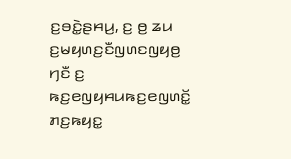ꤢ꤬ꤋꤢꤧ꤭ꤔꤌꤣ꤬, ꤢ꤬ ꤥ꤬ ꤘꤣ ꤢ꤬ꤗꤟꤛꤢ꤬ꤢꤪꤜꤛꤢꤜꤟꤥ꤬ ꤚꤢꤪ ꤢ꤬ ꤒꤢ꤬ꤕꤜꤟꤌꤣꤒꤢ꤬ꤕꤜꤛꤢꤩ꤭ ꤊꤢ꤬ꤒꤟꤢ꤭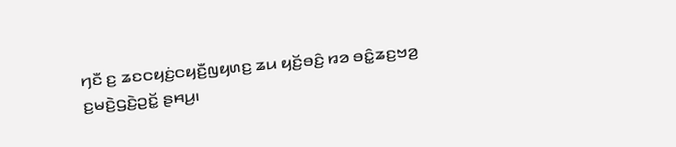ꤚꤢꤪ ꤢ꤬ ꤘꤢꤍꤟꤢꤦ꤬ꤍꤟꤢꤪ꤬ꤜꤟꤛꤢ꤬ ꤘꤣ ꤟꤢꤩ꤬ꤋꤢꤨ꤬ ꤙꤤ ꤋꤢꤨ꤭ꤘꤢ꤬ꤠꤤ꤬ ꤢ꤬ꤗꤢꤧ꤬ꤞꤢꤧ꤬ꤑꤢꤩ꤭ ꤔꤌꤣ꤬꤯